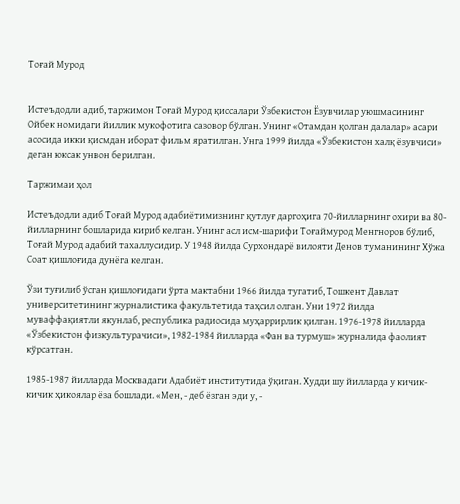Тоғай Мурод


Истеъдодли адиб, таржимон Тоғай Мурод қиссалари Ўзбекистон Ёзувчилар уюшмасининг Ойбек номидаги йиллик мукофотига сазовор бўлган. Унинг «Отамдан қолган далалар» асари асосида икки қисмдан иборат фильм яратилган. Унга 1999 йилда «Ўзбекистон халқ ёзувчиси» деган юксак унвон берилган.

Таржимаи ҳол

Истеъдодли адиб Тоғай Мурод адабиётимизнинг қутлуғ даргоҳига 70-йилларнинг охири ва 80-йилларнинг бошларида кириб келган. Унинг асл исм-шарифи Тоғаймурод Менгноров бўлиб, Тоғай Мурод адабий тахаллусидир. У 1948 йилда Сурхондарё вилояти Денов туманининг Хўжа Соат қишлоғида дунёга келган.

Ўзи туғилиб ўсган қишлоғидаги ўрта мактабни 1966 йилда тугатиб, Тошкент Давлат университетининг журналистика факультетида таҳсил олган. Уни 1972 йилда муваффақиятли якунлаб, республика радиосида муҳаррирлик қилган. 1976-1978 йилларда «Ўзбекистон физкультурачиси», 1982-1984 йилларда «Фан ва турмуш» журналида фаолият кўрсатган.

1985-1987 йилларда Москвадаги Адабиёт институтида ўқиган. Худди шу йилларда у кичик-кичик ҳикоялар ёза бошлади. «Мен, - деб ёзган эди у, -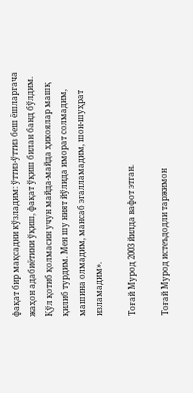фақат бир мақсадни кўзладим: ўттиз-ўттиз беш ёшларгача жаҳон адабиётини ўқиш, фақат ўқиш билан банд бўлдим. Қўл қотиб қолмасин учун майда-майда ҳикоялар машқ қилиб турдим. Мен шу ният йўлида иморат солмадим, машина олмадим, мансаб эгалламадим, шон-шуҳрат изламадим».

Тоғай Мурод 2003 йилда вафот этган.

Тоғай Мурод истеъдодли таржимон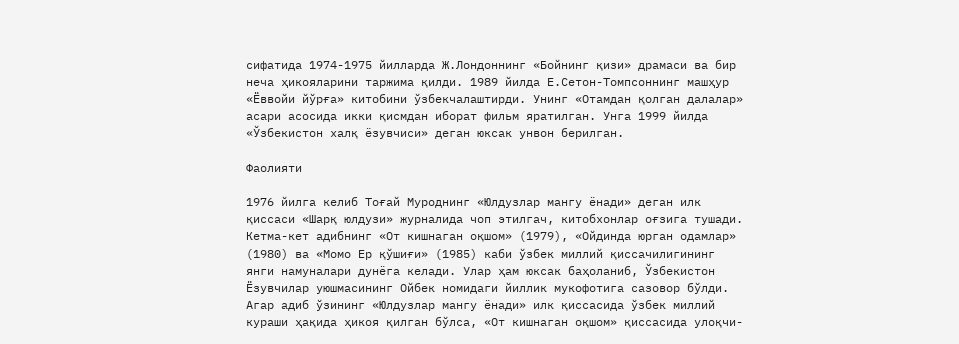сифатида 1974-1975 йилларда Ж.Лондоннинг «Бойнинг қизи» драмаси ва бир неча ҳикояларини таржима қилди. 1989 йилда Е.Сетон-Томпсоннинг машҳур «Ёввойи йўрға» китобини ўзбекчалаштирди. Унинг «Отамдан қолган далалар» асари асосида икки қисмдан иборат фильм яратилган. Унга 1999 йилда «Ўзбекистон халқ ёзувчиси» деган юксак унвон берилган.

Фаолияти

1976 йилга келиб Тоғай Муроднинг «Юлдузлар мангу ёнади» деган илк қиссаси «Шарқ юлдузи» журналида чоп этилгач, китобхонлар оғзига тушади. Кетма-кет адибнинг «От кишнаган оқшом» (1979), «Ойдинда юрган одамлар» (1980) ва «Момо Ер қўшиғи» (1985) каби ўзбек миллий қиссачилигининг янги намуналари дунёга келади. Улар ҳам юксак баҳоланиб, Ўзбекистон Ёзувчилар уюшмасининг Ойбек номидаги йиллик мукофотига сазовор бўлди.
Агар адиб ўзининг «Юлдузлар мангу ёнади» илк қиссасида ўзбек миллий кураши ҳақида ҳикоя қилган бўлса, «От кишнаган оқшом» қиссасида улоқчи-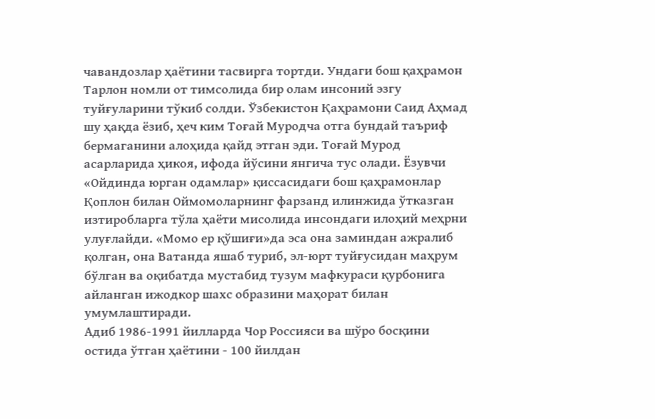чавандозлар ҳаётини тасвирга тортди. Ундаги бош қаҳрамон Тарлон номли от тимсолида бир олам инсоний эзгу туйғуларини тўкиб солди. Ўзбекистон Қаҳрамони Саид Аҳмад шу ҳақда ёзиб, ҳеч ким Тоғай Муродча отга бундай таъриф бермаганини алоҳида қайд этган эди. Тоғай Мурод асарларида ҳикоя, ифода йўсини янгича тус олади. Ёзувчи «Ойдинда юрган одамлар» қиссасидаги бош қаҳрамонлар Қоплон билан Оймомоларнинг фарзанд илинжида ўтказган изтиробларга тўла ҳаёти мисолида инсондаги илоҳий меҳрни улуғлайди. «Момо ер қўшиғи»да эса она заминдан ажралиб қолган, она Ватанда яшаб туриб, эл-юрт туйғусидан маҳрум бўлган ва оқибатда мустабид тузум мафкураси қурбонига айланган ижодкор шахс образини маҳорат билан умумлаштиради.
Адиб 1986-1991 йилларда Чор Россияси ва шўро босқини остида ўтган ҳаётини - 100 йилдан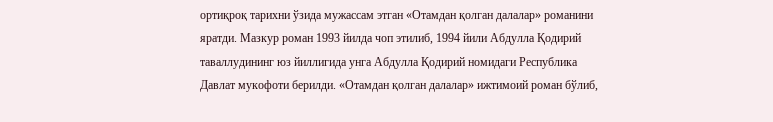ортиқроқ тарихни ўзида мужассам этган «Отамдан қолган далалар» романини яратди. Мазкур роман 1993 йилда чоп этилиб, 1994 йили Абдулла Қодирий таваллудининг юз йиллигида унга Абдулла Қодирий номидаги Республика Давлат мукофоти берилди. «Отамдан қолган далалар» ижтимоий роман бўлиб,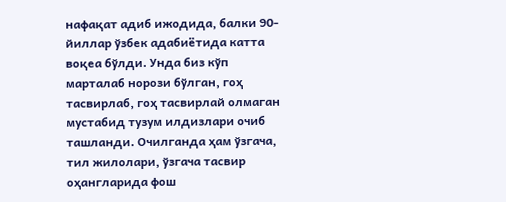нафақат адиб ижодида, балки 90-йиллар ўзбек адабиётида катта воқеа бўлди. Унда биз кўп марталаб норози бўлган, гоҳ тасвирлаб, гоҳ тасвирлай олмаган мустабид тузум илдизлари очиб ташланди. Очилганда ҳам ўзгача, тил жилолари, ўзгача тасвир оҳангларида фош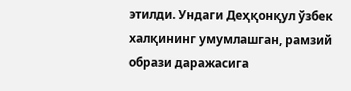этилди. Ундаги Деҳқонқул ўзбек халқининг умумлашган, рамзий образи даражасига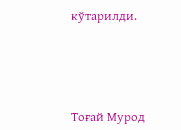кўтарилди.





Тоғай Мурод